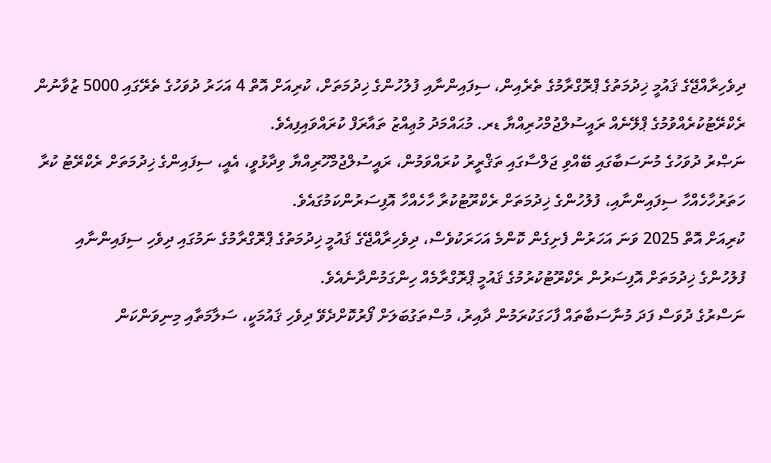ދިވެހިރާއްޖޭގެ ޤައުމީ ޚިދުމަތުގެ ޕްރޮގްރާމުގެ ތެރެއިން، ސިފައިންނާއި ފުލުހުންގެ ޚިދުމަތަށް، ކުރިއަށް އޮތް 4 އަހަރު ދުވަހުގެ ތެރޭގައި 5000 ޒުވާނުން ރެކްރޭޓުކުރެއްވުމުގެ ޕްލޭނެއް ރައީސުލްޖުމްހުރިއްޔާ ޑރ. މުޙައްމަދު މުޢިއްޒު ތައާރަފް ކުރައްވައިފިއެވެ.
ނަޞްރު ދުވަހުގެ މުނަސަބާގައި ބޭއްވި ޖަލްސާގައި ތަޤްރީރު ކުރައްވަމުން، ރައީސުލްޖުމްހޫރިއްޔާ ވިދާޅުވީ، އެއީ، ސިފައިންގެ ޚިދުމަތަށް ރެކްރޭޓު ކުރާ ހަތަރުހާހެއްހާ ސިފައިންނާއި، ފުލުހުންގެ ޚިދުމަތަށް ރެކްރޫޓުކުރާ ހާހެއްހާ އޮފިސަރުންކަމުގައެވެ.
ކުރިއަށް އޮތް 2025 ވަނަ އަހަރުން ފެށިގެން ކޮންމެ އަހަރަކުވެސް، ދިވެހިރާއްޖޭގެ ޤައުމީ ޚިދުމަތުގެ ޕްރޮގްރާމުގެ ނަމުގައި ދިވެހި ސިފައިންނާއި ފުލުހުންގެ ޚިދުމަތަށް އޮފިސަރުން ރެކްރޫޓުކުރުމުގެ ޤައުމީ ޕްރޮގްރާމެއް ހިންގަމުންދާނެއެވެ.
ނަސްރުގެ ދުވަސް ފަދަ މުނާސަބާތައް ފާހަގަކުރަމުން ދާއިރު، މުސްތަގުބަލަށް ފޯރުކޮށްދެވޭ ދިވެހި ޤައުމަކީ، ސަލާމަތާއި މިނިވަންކަން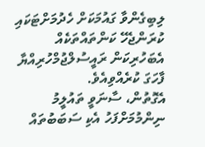ލިބިގެންވާ ގައުމަކަށް ހެދުމަށްޓަކައި ކުރަންޖެހޭ ކަންތައްތަކެއް އެބަހުރިކަން ރައީސުލްޖުމްހުރިއްޔާ ފާހަގަ ކުރެއްވިއެވެ.
އެގޮތުން، ސާނަވީ ތައުލީމު ނިންމުމަށްފަހު އެކި ސަބަބުތައް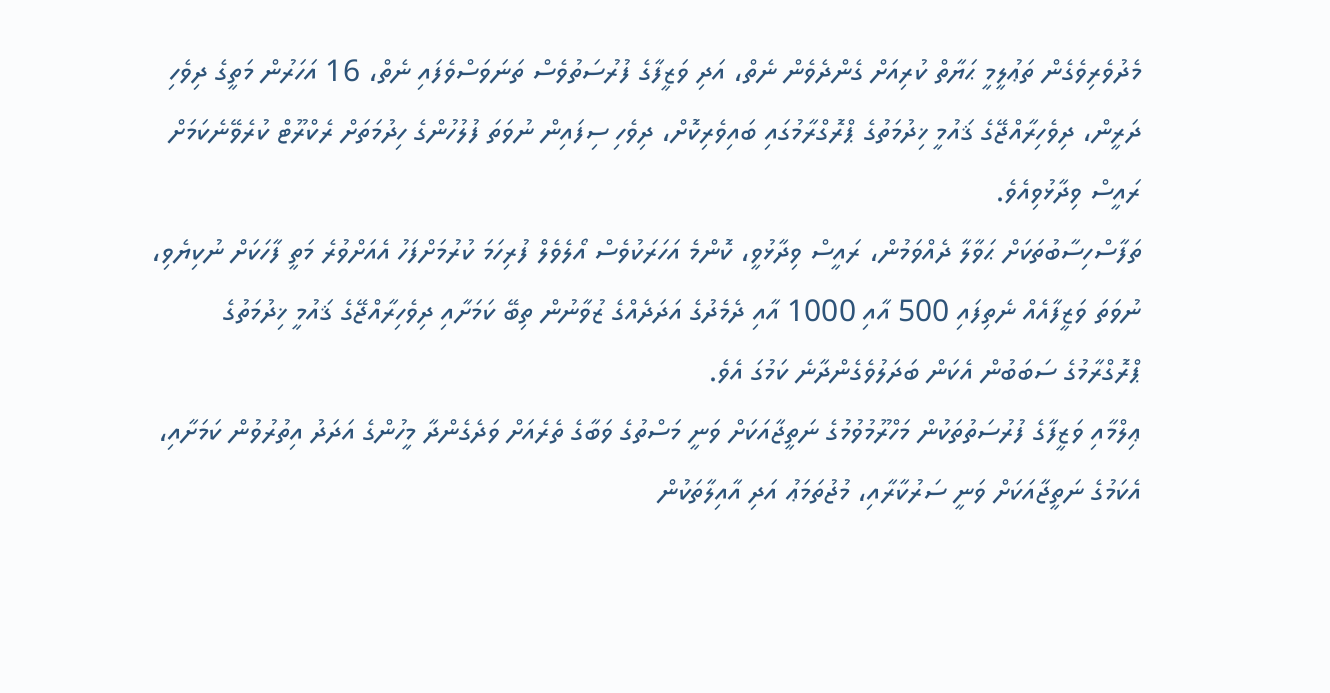މެދުވެރިވެގެން ތަޢުލީމީ ޙަޔާތް ކުރިއަށް ގެންދެވެން ނެތް، އަދި ވަޒީފާގެ ފުރުސަތުވެސް ތަނަވަސްވެފައި ނެތް، 16 އަހަރުން މަތީގެ ދިވެހި ދަރީން، ދިވެހިރާއްޖޭގެ ޤައުމީ ޚިދުމަތުގެ ޕްރޮގްރާމުގައި ބައިވެރިކޮށް، ދިވެހި ސިފައިން ނުވަތަ ފުލުހުންގެ ހިދުމަތަށް ރެކްރޫޓް ކުރެވޭނެކަމަށް ރައީސް ވިދާޅުވިއެވެ.
ތަފާސްހިސާބުތަކަށް ޙަވާލާ ދެއްވަމުން، ރައީސް ވިދާޅުވީ، ކޮންމެ އަހަރަކުވެސް އޯލެވެލް ފުރިހަމަ ކުރުމަށްފަހު އެއަށްވުރެ މަތީ ފާހަކަށް ނުކިޔެވި، ނުވަތަ ވަޒީފާއެއް ނެތިފައި 500 އާއި 1000 އާއި ދެމެދުގެ އަދަދެއްގެ ޒުވާނުން ތިބޭ ކަމަށާއި ދިވެހިރާއްޖޭގެ ޤައުމީ ޚިދުމަތުގެ ޕްރޮގްރާމުގެ ސަބަބުން އެކަން ބަދަލުވެގެންދާނެ ކަމުގަ އެވެ.
ޢިލްމާއި ވަޒީފާގެ ފުރުސަތުތަކުން މަހްރޫމުވުމުގެ ނަތީޖާއަކަށް ވަނީ މަސްތުގެ ވަބާގެ ތެރެއަށް ވަދެގެންދާ މީހުންގެ އަދަދު އިތުރުވުން ކަމަށާއި، އެކަމުގެ ނަތީޖާއަކަށް ވަނީ ސަރުކާރާއި، މުޖުތަމަޢު އަދި އާއިލާތަކުން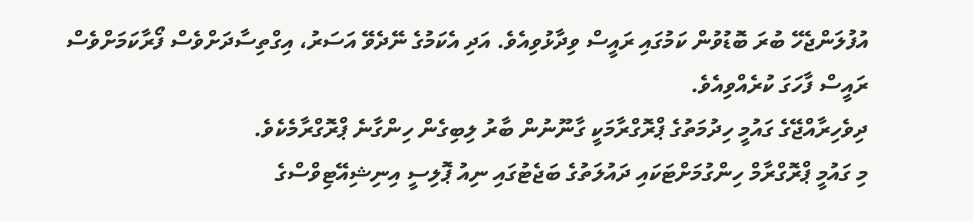އުފުލަންޖެހޭ ބުރަ ބޮޑުވުން ކަމުގައި ރައީސް ވިދާޅުވިއެވެ. އަދި އެކަމުގެ ނޭދެވޭ އަސަރު، އިގްތިސާދަށްވެސް ފޯރާކަމަށްވެސް ރައީސް ފާހަގަ ކުރެއްވިއެވެ.
ދިވެހިރާއްޖޭގެ ގައުމީ ހިދުމަތުގެ ޕްރޮގްރާމަކީ ގާނޫނުން ބާރު ލިބިގެން ހިންގާނެ ޕްރޮގްރާމެކެވެ.
މި ގައުމީ ޕްރޮގްރާމް ހިންގުމަށްޓަކައި ދައުލަތުގެ ބަޖެޓުގައި ނިއު ޕޮލިސީ އިނިޝިއޭޓިވްސްގެ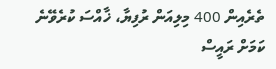ތެރެއިން 400 މިލިއަން ރުފިޔާ، ޚާއްސަ ކުރެވޭނެ ކަމަށް ރައީސް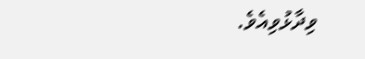ވިދާޅުވިއެވެ.